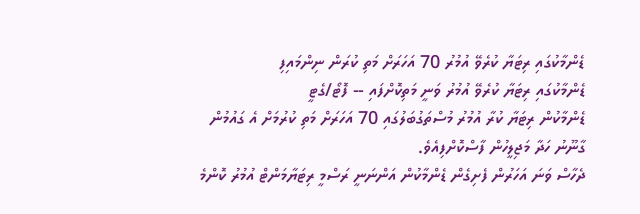ޑެންމާކުގައި ރިޓަޔާ ކުރެވޭ އުމުރު 70 އަހަރަށް މަތި ކުރަން ނިންމައިފި
ޑެންމާކުގައި ރިޓަޔާ ކުރެވޭ އުމުރު ވަނީ މަތިކޮށްފައި -- ފޮޓޯ/ގެޓީ
ޑެންމާކުން ރިޓަޔާ ކުރާ އުމުރު މުސްތަގުބަލުގައި 70 އަހަރަށް މަތި ކުރުމަށް އެ ގައުމުން ގާނޫނު ހަދާ މަޖިލީހުން ފާސްކޮށްފިއެވެ.
ދެހާސް ވަނަ އަހަރުން ފެށިގެން ޑެންމާކުން އަންނަނީ ރަސްމީ ރިޓަޔާމަންޓް އުމުރު ކޮންމެ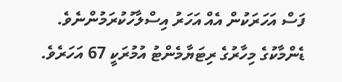ފަސް އަހަރަކުން އެއް އަހަރު އިސްލާހުކުރަމުންނެވެ.
ޑެންމާކުގެ މިހާރުގެ ރިޓަޔާމެންޓު އުމުރަކީ 67 އަހަރެވެ.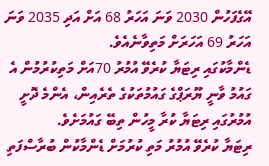އޭގެފަހުން 2030 ވަނަ އަހަރު 68 އަށް އަދި 2035 ވަނަ އަހަރު 69 އަހަރަށް މަތިވާނެއެވެ.
ޑެންމާކުގައި ރިޓަޔާ ކުރެވޭ އުމުރު 70އަށް މަތިކުރުމުން އެ ގައުމު ވާނީ ޔޫރަޕްގެ ގައުމުތަކުގެ ތެރެއިން، އެންމެ ދޮށީ އުމުރުގައި ރިޓަޔާ ކުރާ މީހުން ތިބޭ ގައުމަށެވެ.
ރިޓަޔާ ކުރެވޭ އުމުރު މަތި ކުރުމަށް ޑެންމާކުން ބުރާސްފަތި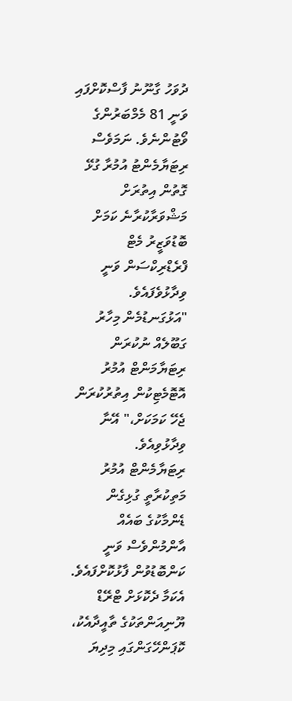ދުވަހު ގާނޫނު ފާސްކޮށްފައި ވަނީ 81 މެމްބަރުންގެ ވޯޓުންނެވެ. ނަމަވެސް ރިޓަޔާމެންޓު އުމުރާ ގުޅޭ ގޮތުން އިތުރަށް މަޝްވަރާކުރާނެ ކަމަށް ބޮޑުވަޒީރު މެޓް ފްރެޑްރިކްސަން ވަނީ ވިދާޅުވެފައެވެ.
"އަޅުގަނޑުމެން މިހާރު ގަބޫލެއް ނުކުރަން ރިޓަޔާމަންޓް އުމުރު އޮޓޮމެޓިކުން އިތުރުކުރަން ޖެހޭ ކަމަކަށް،" އޭނާ ވިދާޅުވިއެވެ.
ރިޓަޔާމެންޓް އުމުރު މަތިކުރާތީ ގުޅިގެން ޑެންމާކުގެ ބައެއް އާންމުންވެސް ވަނީ ކަންބޮޑުވުން ފާޅުކޮށްފައެވެ.
އެކަމާ ދެކޮޅަށް ޓްރޭޑް ޔޫނިއަންތަކުގެ ތާއީދާއެކު، ކޮޕަންހޭގަންގައި މިދިޔަ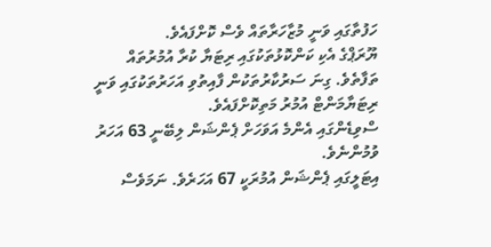ހަފުތާގައި ވަނީ މުޒާހަރާތައް ވެސް ކޮށްފައެވެ.
ޔޫރަޕްގެ އެކި ކަންކޮޅުތަކުގައި ރިޓަޔާ ކުރާ އުމުރުތައް ތަފާތެވެ. ގިނަ ސަރުކާރުތަކުން ފާއިތުވި އަހަރުތަކުގައި ވަނީ ރިޓަޔާމަންޓް އުމުރު މަތިކޮށްފައެވެ.
ސްވިޑެންގައި އެންމެ އަވަހަށް ޕެންޝަން ލިބޭނީ 63 އަހަރު ވުމުންނެވެ.
އިޓަލީގައި ޕެންޝަން އުމުރަކީ 67 އަހަރެވެ. ނަމަވެސް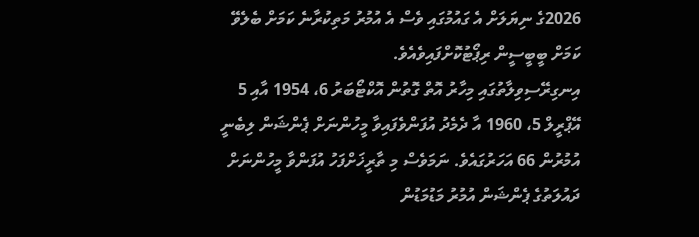2026ގެ ނިޔަލަށް އެ ގައުމުގައި ވެސް އެ އުމުރު މަތިކުރާނެ ކަމަށް ބެލެވޭ ކަމަށް ބީބީސީން ރިޕޯޓުކޮށްފައިވެއެވެ.
އިނގިރޭސިވިލާތުގައި މިހާރު އޮތް ގޮތުން އޮކްޓޯބަރު 6، 1954 އާއި 5 އޭޕްރީލް 5، 1960 އާ ދެމެދު އުފަންވެފައިވާ މީހުންނަށް ޕެންޝަން ލިބެނީ އުމުރުން 66 އަހަރުގައެވެ. ނަމަވެސް މި ތާރީޚަށްފަހު އުފަންވާ މީހުންނަށް ދައުލަތުގެ ޕެންޝަން އުމުރު މަޑުމަޑުން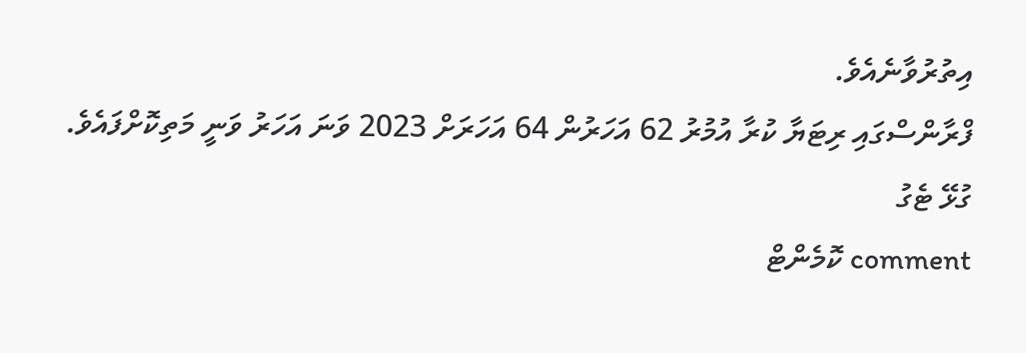އިތުރުވާނެއެވެ.
ފްރާންސްގައި ރިޓަޔާ ކުރާ އުމުރު 62 އަހަރުން 64 އަހަރަށް 2023 ވަނަ އަހަރު ވަނީ މަތިކޮށްފައެވެ.
ގުޅޭ ޓެގު
comment ކޮމެންޓް